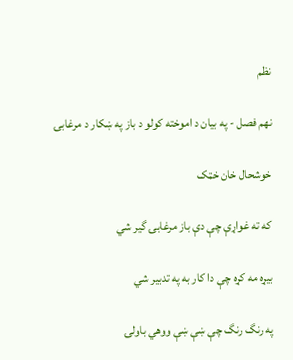نظم

نهم فصل - په بيان د اموخته کولو د باز په ښکار د مرغابۍ

خوشحال خان خټک

که ته غواړې چې دې باز مرغابۍ گير شي

بيړه مه کړه چې دا کار به په تدبير شي

په رنگ رنگ چې ښې ښې ووهي باولۍ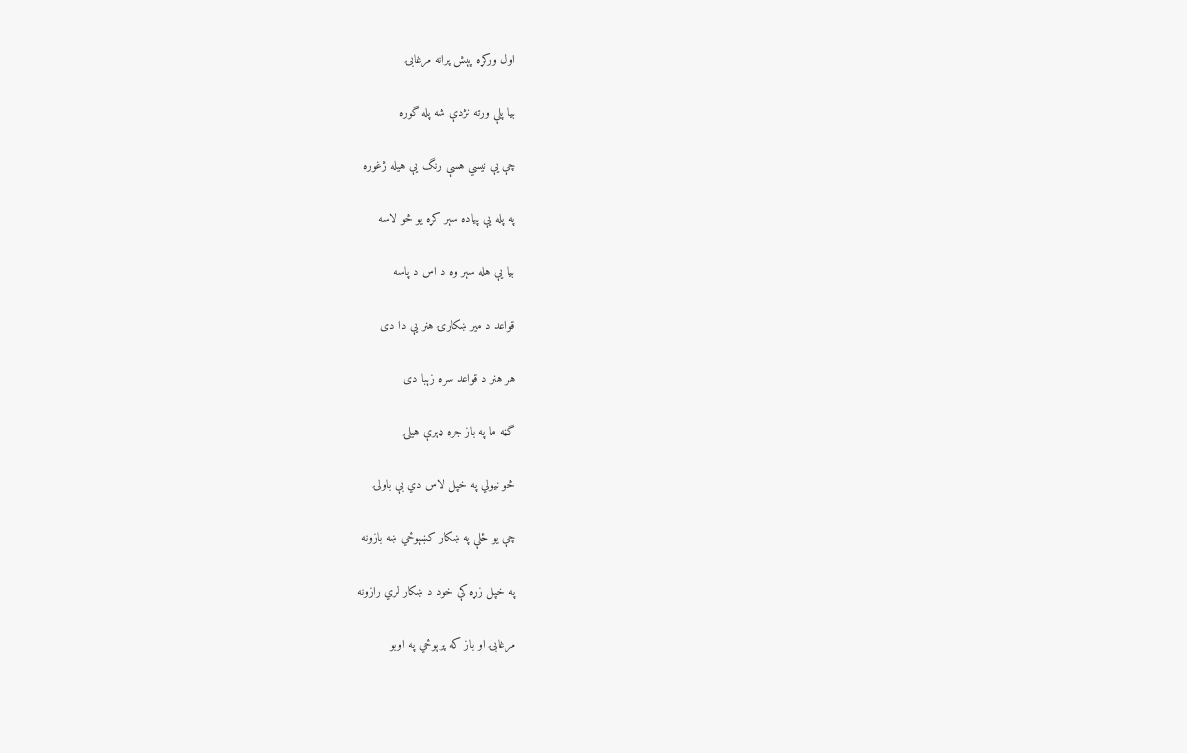اول ورکړه پېش پرانه مرغابۍ

بيا پلې ورته نژدې شه پله گوره

چې يې نيسي هسې رنگ يې هيله ژغوره

په پله يې پياده سېر کړه يو څو لاسه

بيا يې هله سېر وه د اس د پاسه

قواعد د مير ښکارۍ هنر يې دا دی

هر هنر د قواعد سره زېبا دی

گڼه ما په باز جره ډېرې هيلۍ

څو نيولي په خپل لاس دي بې باولۍ

چې يو ځلې په ښکار کښېوځي ښه بازونه

په خپل زړه کې خود د ښکار لري رازونه

مرغابۍ او باز که پرېوځي په اوبو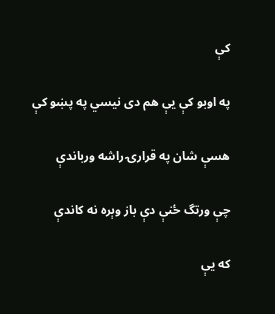کې

په اوبو کې يې هم دی نيسي په پښو کې

هسې شان په قرارۍ راشه ورباندې

چې ورتگ ځنې دې باز وېره نه کاندې

که يې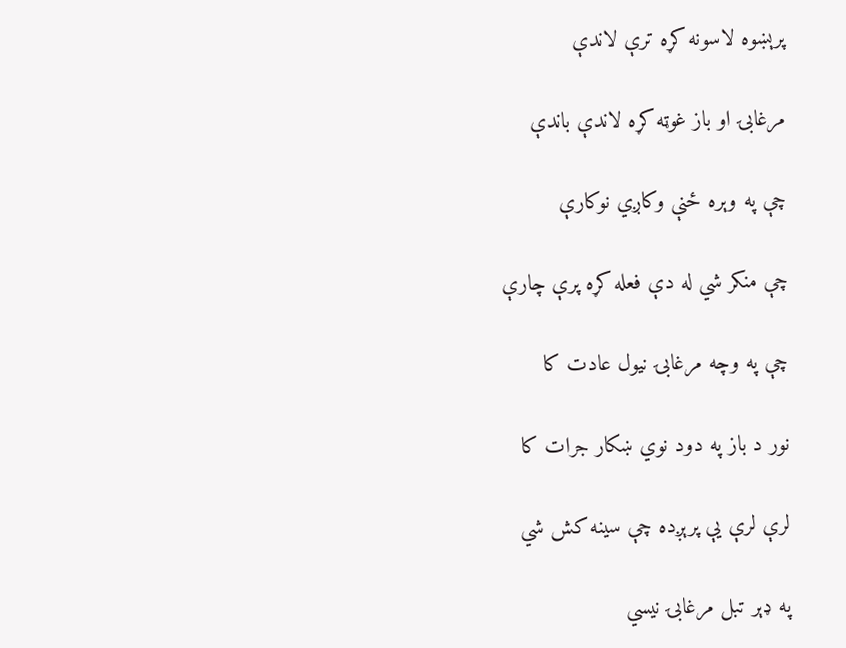پرېښوه لاسونه کړه ترې لاندې

مرغابۍ او باز غوټه کړه لاندې باندې

چې په وېره ځنې وکاږي نوکارې

چې منکر شي له دې فعله کړه پرې چارې

چې په وچه مرغابۍ نيول عادت کا

نور د باز په دود نوي ښکار جرات کا

لرې لرې يې پرېږده چې سينه کش شي

په ډېر تبل مرغابۍ نيسي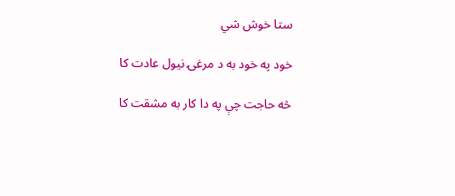ستا خوش شي

خود په خود به د مرغۍ نيول عادت کا

څه حاجت چې په دا کار به مشقت کا